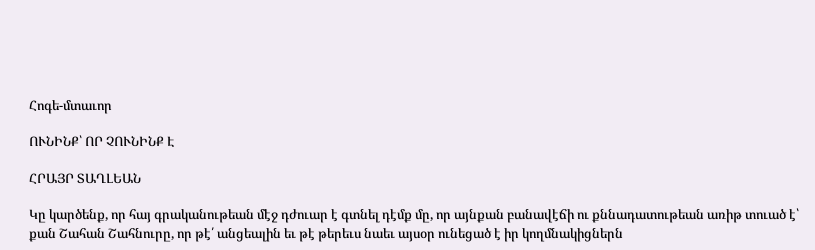Հոգե-մտաւոր

ՈՒՆԻՆՔ՝ ՈՐ ՉՈՒՆԻՆՔ Է

ՀՐԱՅՐ ՏԱՂԼԵԱՆ

Կը կարծենք, որ հայ գրականութեան մէջ դժուար է գտնել դէմք մը, որ այնքան բանավէճի ու քննադատութեան առիթ տուած է՝ քան Շահան Շահնուրը, որ թէ՛ անցեալին եւ թէ թերեւս նաեւ այսօր ունեցած է իր կողմնակիցներն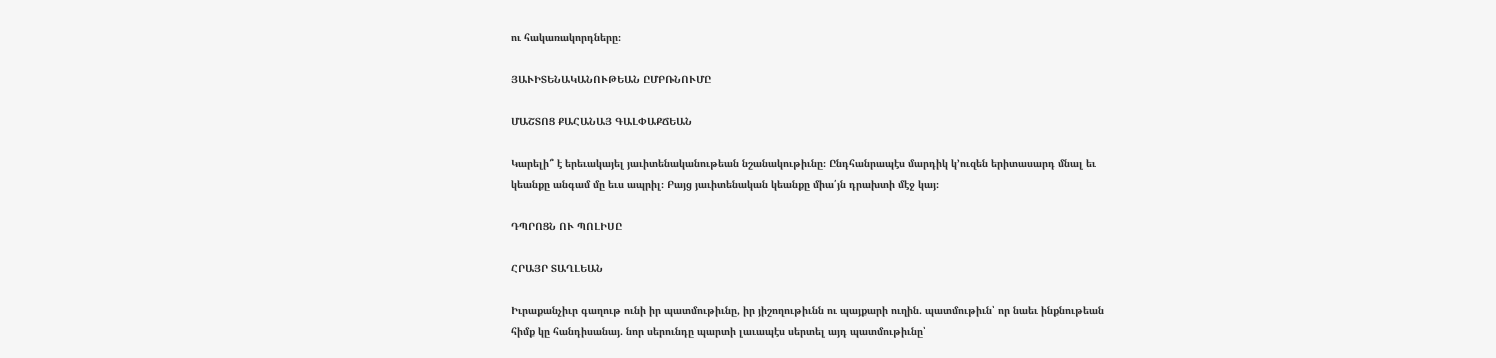ու հակառակորդները։

ՅԱՒԻՏԵՆԱԿԱՆՈՒԹԵԱՆ ԸՄԲՌՆՈՒՄԸ

ՄԱՇՏՈՑ ՔԱՀԱՆԱՅ ԳԱԼՓԱՔՃԵԱՆ

Կարելի՞ է երեւակայել յաւիտենականութեան նշանակութիւնը։ Ընդհանրապէս մարդիկ կ՚ուզեն երիտասարդ մնալ եւ կեանքը անգամ մը եւս ապրիլ։ Բայց յաւիտենական կեանքը միա՛յն դրախտի մէջ կայ։

ԴՊՐՈՑՆ ՈՒ ՊՈԼԻՍԸ

ՀՐԱՅՐ ՏԱՂԼԵԱՆ

Իւրաքանչիւր գաղութ ունի իր պատմութիւնը, իր յիշողութիւնն ու պայքարի ուղին. պատմութիւն՝ որ նաեւ ինքնութեան հիմք կը հանդիսանայ. նոր սերունդը պարտի լաւապէս սերտել այդ պատմութիւնը՝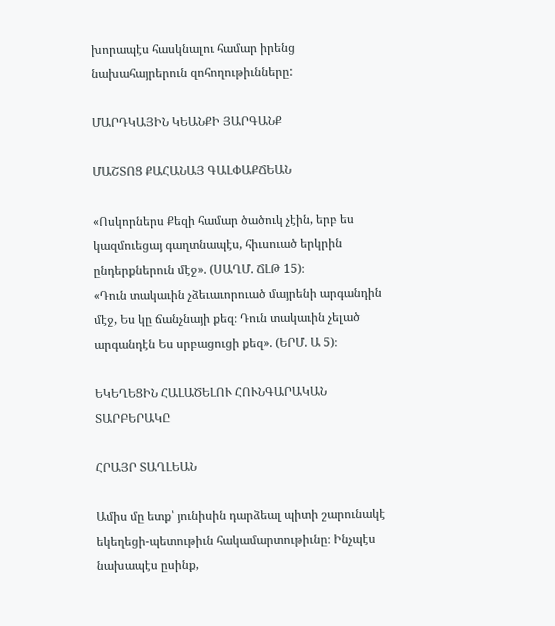խորապէս հասկնալու համար իրենց նախահայրերուն զոհողութիւնները:

ՄԱՐԴԿԱՅԻՆ ԿԵԱՆՔԻ ՅԱՐԳԱՆՔ

ՄԱՇՏՈՑ ՔԱՀԱՆԱՅ ԳԱԼՓԱՔՃԵԱՆ

«Ոսկորներս Քեզի համար ծածուկ չէին, երբ ես կազմուեցայ գաղտնապէս, հիւսուած երկրին ընդերքներուն մէջ». (ՍԱՂՄ. ՃԼԹ 15)։
«Դուն տակաւին չձեւաւորուած մայրենի արգանդին մէջ, Ես կը ճանչնայի քեզ։ Դուն տակաւին չելած արգանդէն Ես սրբացուցի քեզ». (ԵՐՄ. Ա 5)։

ԵԿԵՂԵՑԻՆ ՀԱԼԱԾԵԼՈՒ ՀՈՒՆԳԱՐԱԿԱՆ ՏԱՐԲԵՐԱԿԸ

ՀՐԱՅՐ ՏԱՂԼԵԱՆ

Ամիս մը ետք՝ յունիսին դարձեալ պիտի շարունակէ եկեղեցի-պետութիւն հակամարտութիւնը։ Ինչպէս նախապէս ըսինք,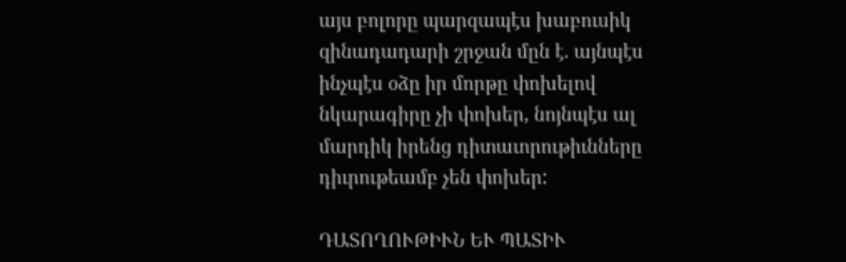այս բոլորը պարզապէս խաբուսիկ զինադադարի շրջան մըն է. այնպէս ինչպէս օձը իր մորթը փոխելով նկարագիրը չի փոխեր, նոյնպէս ալ մարդիկ իրենց դիտաւորութիւնները դիւրութեամբ չեն փոխեր:

ԴԱՏՈՂՈՒԹԻՒՆ ԵՒ ՊԱՏԻՒ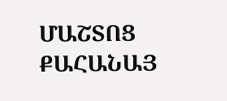ՄԱՇՏՈՑ ՔԱՀԱՆԱՅ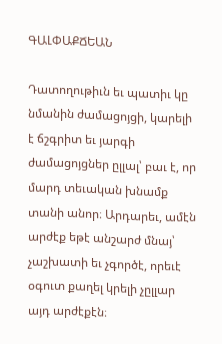ԳԱԼՓԱՔՃԵԱՆ

Դատողութիւն եւ պատիւ կը նմանին ժամացոյցի, կարելի է ճշգրիտ եւ յարգի ժամացոյցներ ըլլալ՝ բաւ է, որ մարդ տեւական խնամք տանի անոր։ Արդարեւ, ամէն արժէք եթէ անշարժ մնայ՝ չաշխատի եւ չգործէ, որեւէ օգուտ քաղել կրելի չըլլար այդ արժէքէն։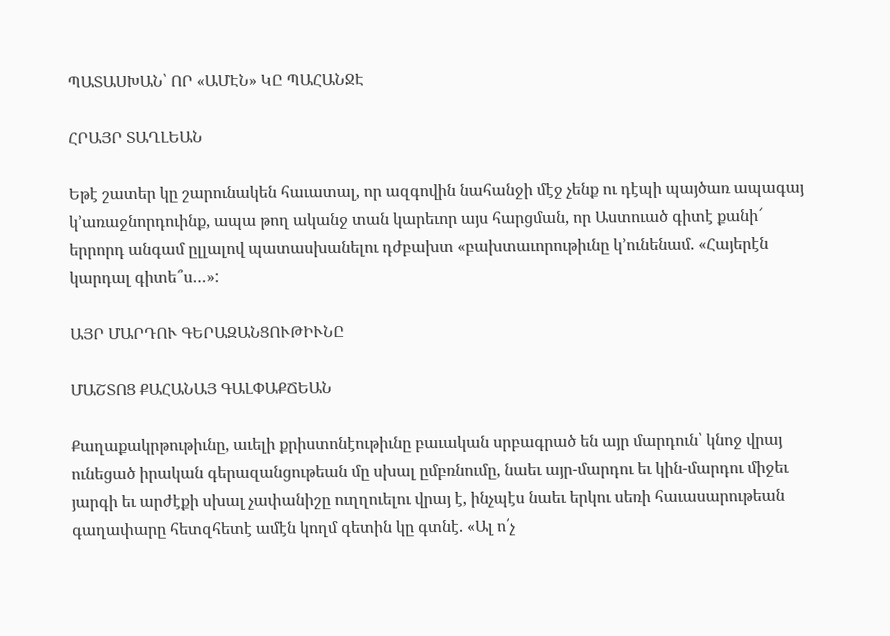ՊԱՏԱՍԽԱՆ՝ ՈՐ «ԱՄԷՆ» ԿԸ ՊԱՀԱՆՋԷ

ՀՐԱՅՐ ՏԱՂԼԵԱՆ

Եթէ շատեր կը շարունակեն հաւատալ, որ ազգովին նահանջի մէջ չենք ու դէպի պայծառ ապագայ կ՚առաջնորդուինք, ապա թող ականջ տան կարեւոր այս հարցման, որ Աստուած գիտէ քանի՜ երրորդ անգամ ըլլալով պատասխանելու դժբախտ «բախտաւորութիւնը կ՚ունենամ. «Հայերէն կարդալ գիտե՞ս…»:

ԱՅՐ ՄԱՐԴՈՒ ԳԵՐԱԶԱՆՑՈՒԹԻՒՆԸ

ՄԱՇՏՈՑ ՔԱՀԱՆԱՅ ԳԱԼՓԱՔՃԵԱՆ

Քաղաքակրթութիւնը, աւելի քրիստոնէութիւնը բաւական սրբագրած են այր մարդուն՝ կնոջ վրայ ունեցած իրական գերազանցութեան մը սխալ ըմբռնումը, նաեւ այր-մարդու եւ կին-մարդու միջեւ յարգի եւ արժէքի սխալ չափանիշը ուղղուելու վրայ է, ինչպէս նաեւ երկու սեռի հաւասարութեան գաղափարը հետզհետէ ամէն կողմ գետին կը գտնէ. «Ալ ո՛չ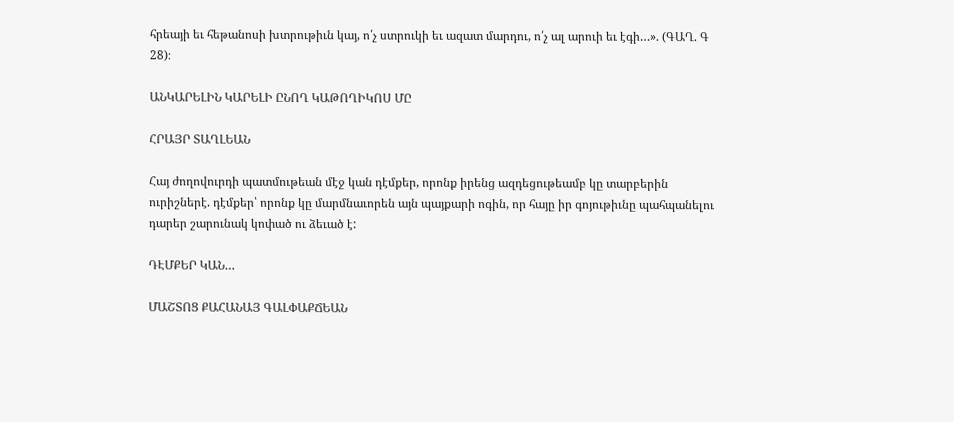հրեայի եւ հեթանոսի խտրութիւն կայ, ո՛չ ստրուկի եւ ազատ մարդու, ո՛չ ալ արուի եւ էգի…». (ԳԱՂ. Գ 28)։

ԱՆԿԱՐԵԼԻՆ ԿԱՐԵԼԻ ԸՆՈՂ ԿԱԹՈՂԻԿՈՍ ՄԸ

ՀՐԱՅՐ ՏԱՂԼԵԱՆ

Հայ ժողովուրդի պատմութեան մէջ կան դէմքեր, որոնք իրենց ազդեցութեամբ կը տարբերին ուրիշներէ. դէմքեր՝ որոնք կը մարմնաւորեն այն պայքարի ոգին, որ հայը իր գոյութիւնը պահպանելու դարեր շարունակ կոփած ու ձեւած է:

ԴԷՄՔԵՐ ԿԱՆ…

ՄԱՇՏՈՑ ՔԱՀԱՆԱՅ ԳԱԼՓԱՔՃԵԱՆ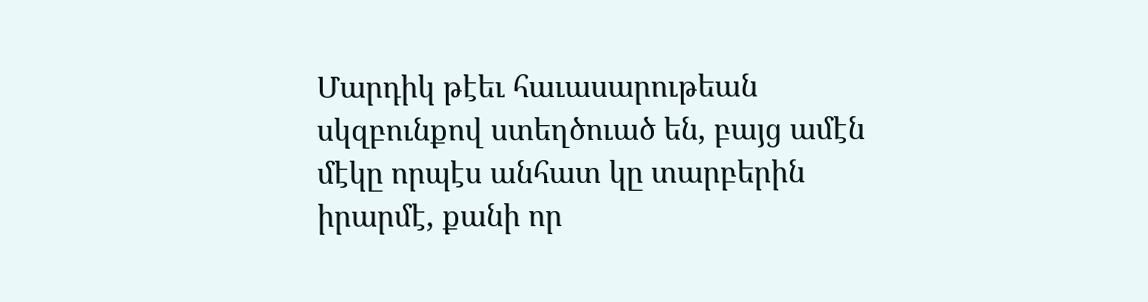Մարդիկ թէեւ հաւասարութեան սկզբունքով ստեղծուած են, բայց ամէն մէկը որպէս անհատ կը տարբերին իրարմէ, քանի որ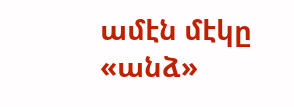ամէն մէկը «անձ»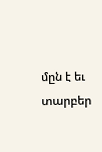մըն է եւ տարբեր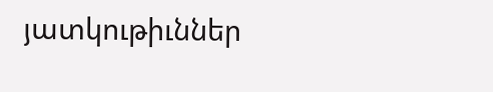յատկութիւններ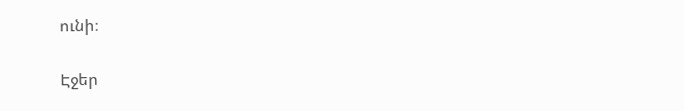ունի։

Էջեր